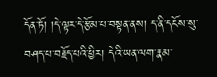དོན་ཏོ། །དེ་ལྟར་དེ་རྩོམ་པ་བསྟན་ནས། ད་ནི་དངོས་སུ་བཤད་པ་བརྗོད་པའི་ཕྱིར། དེའི་ཡན་ལག་རྣམ་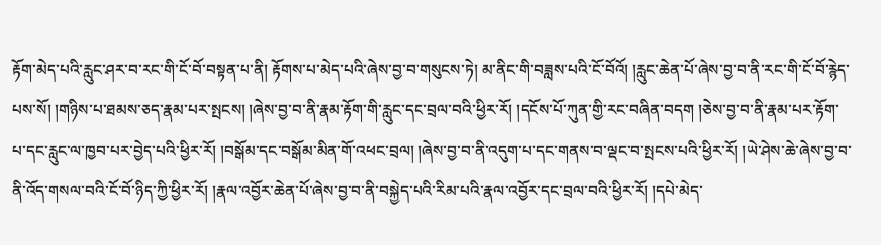རྟོག་མེད་པའི་རླུང་ཤར་བ་རང་གི་ངོ་བོ་བསྟན་པ་ནི། རྟོགས་པ་མེད་པའི་ཞེས་བྱ་བ་གསུངས་ཏེ། མ་ནིང་གི་བཟླས་པའི་ངོ་བོའོ། །རླུང་ཆེན་པོ་ཞེས་བྱ་བ་ནི་རང་གི་ངོ་བོ་རྙེད་པས་སོ། །གཉིས་པ་ཐམས་ཅད་རྣམ་པར་སྤངས། །ཞེས་བྱ་བ་ནི་རྣམ་རྟོག་གི་རླུང་དང་བྲལ་བའི་ཕྱིར་རོ། །དངོས་པོ་ཀུན་གྱི་རང་བཞིན་བདག །ཅེས་བྱ་བ་ནི་རྣམ་པར་རྟོག་པ་དང་རླུང་ལ་ཁྱབ་པར་བྱེད་པའི་ཕྱིར་རོ། །བསྒོམ་དང་བསྒོམ་མིན་གོ་འཕང་བྲལ། །ཞེས་བྱ་བ་ནི་འདུག་པ་དང་གནས་བ་ལྡང་བ་སྤངས་པའི་ཕྱིར་རོ། །ཡེ་ཤེས་ཆེ་ཞེས་བྱ་བ་ནི་འོད་གསལ་བའི་ངོ་བོ་ཉིད་ཀྱི་ཕྱིར་རོ། །རྣལ་འབྱོར་ཆེན་པོ་ཞེས་བྱ་བ་ནི་བསྐྱེད་པའི་རིམ་པའི་རྣལ་འབྱོར་དང་བྲལ་བའི་ཕྱིར་རོ། །དཔེ་མེད་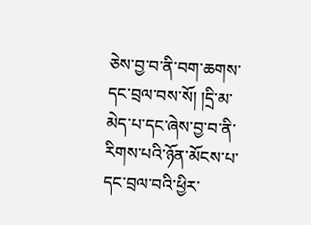ཅེས་བྱ་བ་ནི་བག་ཆགས་དང་བྲལ་བས་སོ། །དྲི་མ་མེད་པ་དང་ཞེས་བྱ་བ་ནི་རིགས་པའི་ཉོན་མོངས་པ་དང་བྲལ་བའི་ཕྱིར་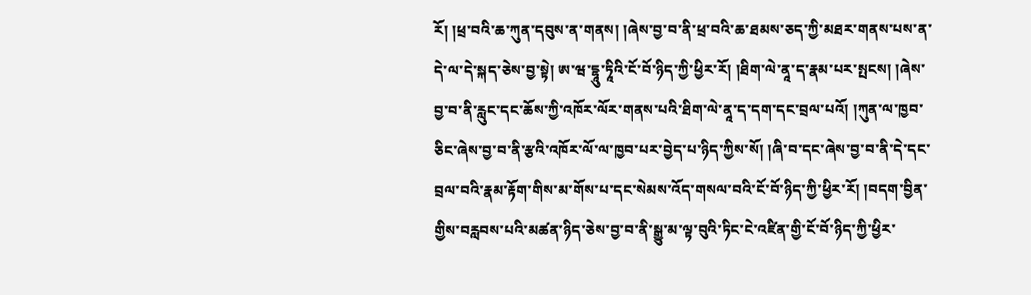རོ། །ཕྲ་བའི་ཆ་ཀུན་དབུས་ན་གནས། །ཞེས་བྱ་བ་ནི་ཕྲ་བའི་ཆ་ཐམས་ཅད་ཀྱི་མཐར་གནས་པས་ན་དེ་ལ་དེ་སྐད་ཅེས་བྱ་སྟེ། ཨ་ཝ་དྷཱུ་ཏཱིའི་ངོ་བོ་ཉིད་ཀྱི་ཕྱིར་རོ། །ཐིག་ལེ་ནཱ་ད་རྣམ་པར་སྤངས། །ཞེས་བྱ་བ་ནི་རླུང་དང་ཆོས་ཀྱི་འཁོར་ལོར་གནས་པའི་ཐིག་ལེ་ནཱ་ད་དག་དང་བྲལ་པའོ། །ཀུན་ལ་ཁྱབ་ཅིང་ཞེས་བྱ་བ་ནི་རྩའི་འཁོར་ལོ་ལ་ཁྱབ་པར་བྱེད་པ་ཉིད་ཀྱིས་སོ། །ཞི་བ་དང་ཞེས་བྱ་བ་ནི་དེ་དང་བྲལ་བའི་རྣམ་རྟོག་གིས་མ་གོས་པ་དང་སེམས་འོད་གསལ་བའི་ངོ་བོ་ཉིད་ཀྱི་ཕྱིར་རོ། །བདག་བྱིན་གྱིས་བརླབས་པའི་མཚན་ཉིད་ཅེས་བྱ་བ་ནི་སྒྱུ་མ་ལྟ་བུའི་ཏིང་ངེ་འཛིན་གྱི་ངོ་བོ་ཉིད་ཀྱི་ཕྱིར་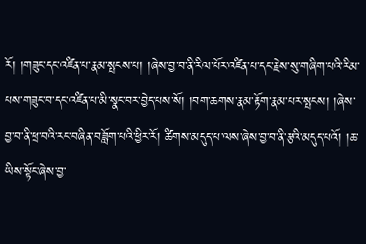རོ། །གཟུང་དང་འཛིན་པ་རྣམ་སྤངས་པ། །ཞེས་བྱ་བ་ནི་རིལ་པོར་འཛིན་པ་དང་རྗེས་སུ་གཞིག་པའི་རིམ་པས་གཟུང་བ་དང་འཛིན་པ་མི་སྣང་བར་བྱེད་པས་སོ། །བག་ཆགས་རྣམ་རྟོག་རྣམ་པར་སྤངས། །ཞེས་བྱ་བ་ནི་ཕྲ་བའི་རང་བཞིན་བཟློག་པའི་ཕྱིར་རོ། ཚིགས་མདུད་པ་ལས་ཞེས་བྱ་བ་ནི་རྩའི་མདུད་པའོ། །ཆ་ཡིས་སྟོང་ཞེས་བྱ་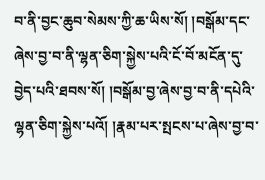བ་ནི་བྱང་ཆུབ་སེམས་ཀྱི་ཆ་ཡིས་སོ། །བསྒོམ་དང་ཞེས་བྱ་བ་ནི་ལྷན་ཅིག་སྐྱེས་པའི་ངོ་བོ་མངོན་དུ་བྱེད་པའི་ཐབས་སོ། །བསྒོམ་བྱ་ཞེས་བྱ་བ་ནི་དཔེའི་ལྷན་ཅིག་སྐྱེས་པའོ། །རྣམ་པར་སྤངས་པ་ཞེས་བྱ་བ་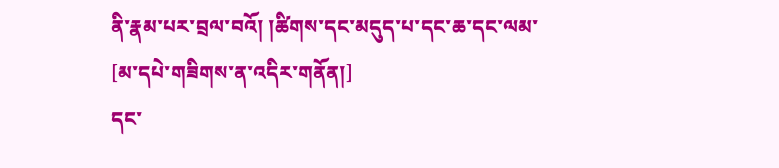ནི་རྣམ་པར་བྲལ་བའོ། །ཚིགས་དང་མདུད་པ་དང་ཆ་དང་ལམ་
[མ་དཔེ་གཟིགས་ན་འདིར་གནོན།]
དང་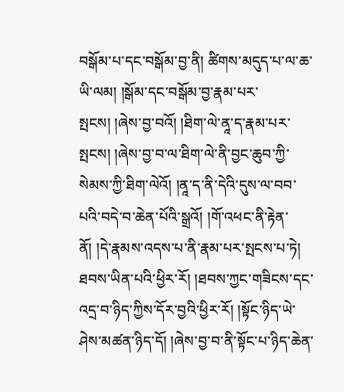བསྒོམ་པ་དང་བསྒོམ་བྱ་ནི། ཚིགས་མདུད་པ་ལ་ཆ་ཡི་ལམ། །སྒོམ་དང་བསྒོམ་བྱ་རྣམ་པར་སྤངས། །ཞེས་བྱ་བའོ། །ཐིག་ལེ་ནཱ་ད་རྣམ་པར་སྤངས། །ཞེས་བྱ་བ་ལ་ཐིག་ལེ་ནི་བྱང་ཆུབ་ཀྱི་སེམས་ཀྱི་ཐིག་ལེའོ། །ནཱ་ད་ནི་དེའི་དུས་ལ་བབ་པའི་བདེ་བ་ཆེན་པོའི་སྒྲའོ། །གོ་འཕང་ནི་རྟེན་ནོ། །དེ་རྣམས་འདས་པ་ནི་རྣམ་པར་སྤངས་པ་ཏེ། ཐབས་ཡིན་པའི་ཕྱིར་རོ། །ཐབས་ཀྱང་གཟིངས་དང་འདྲ་བ་ཉིད་ཀྱིས་དོར་བྱའི་ཕྱིར་རོ། །སྟོང་ཉིད་ཡེ་ཤེས་མཚན་ཉིད་དོ། །ཞེས་བྱ་བ་ནི་སྟོང་པ་ཉིད་ཆེན་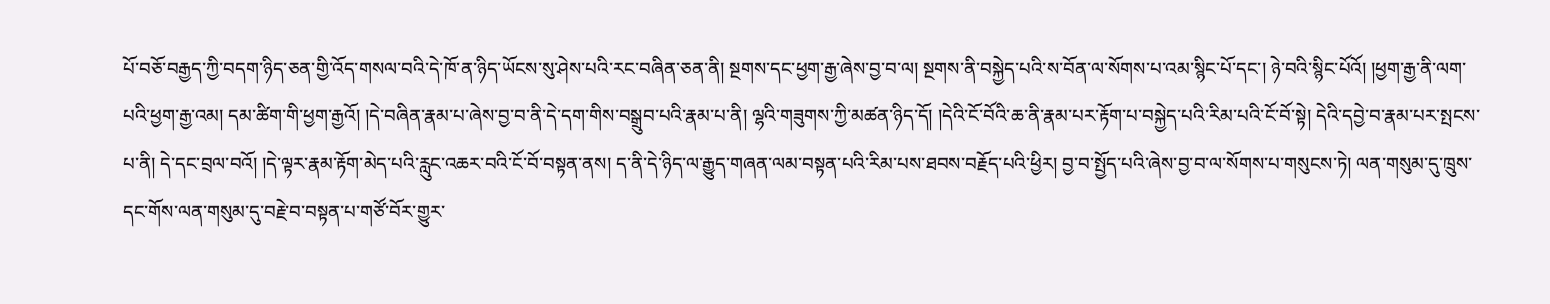པོ་བཅོ་བརྒྱད་ཀྱི་བདག་ཉིད་ཅན་གྱི་འོད་གསལ་བའི་དེ་ཁོ་ན་ཉིད་ཡོངས་སུ་ཤེས་པའི་རང་བཞིན་ཅན་ནི། སྔགས་དང་ཕྱག་རྒྱ་ཞེས་བྱ་བ་ལ། སྔགས་ནི་བསྐྱེད་པའི་ས་བོན་ལ་སོགས་པ་འམ་སྙིང་པོ་དང་། ཉེ་བའི་སྙིང་པོའོ། །ཕྱག་རྒྱ་ནི་ལག་པའི་ཕྱག་རྒྱ་འམ། དམ་ཚིག་གི་ཕྱག་རྒྱའོ། །དེ་བཞིན་རྣམ་པ་ཞེས་བྱ་བ་ནི་དེ་དག་གིས་བསྒྲུབ་པའི་རྣམ་པ་ནི། ལྷའི་གཟུགས་ཀྱི་མཚན་ཉིད་དོ། །དེའི་ངོ་བོའི་ཆ་ནི་རྣམ་པར་རྟོག་པ་བསྐྱེད་པའི་རིམ་པའི་ངོ་བོ་སྟེ། དེའི་དབྱེ་བ་རྣམ་པར་སྤངས་པ་ནི། དེ་དང་བྲལ་བའོ། །དེ་ལྟར་རྣམ་རྟོག་མེད་པའི་རླུང་འཆར་བའི་ངོ་བོ་བསྟན་ནས། ད་ནི་དེ་ཉིད་ལ་རྒྱུད་གཞན་ལམ་བསྟན་པའི་རིམ་པས་ཐབས་བརྗོད་པའི་ཕྱིར། བྱ་བ་སྤྱོད་པའི་ཞེས་བྱ་བ་ལ་སོགས་པ་གསུངས་ཏེ། ལན་གསུམ་དུ་ཁྲུས་དང་གོས་ལན་གསུམ་དུ་བརྗེ་བ་བསྟན་པ་གཙོ་བོར་གྱུར་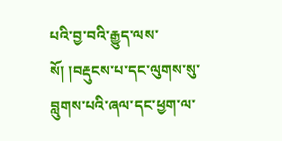པའི་བྱ་བའི་རྒྱུད་ལས་སོ། །བརྡུངས་པ་དང་ལུགས་སུ་བླུགས་པའི་ཞལ་དང་ཕྱག་ལ་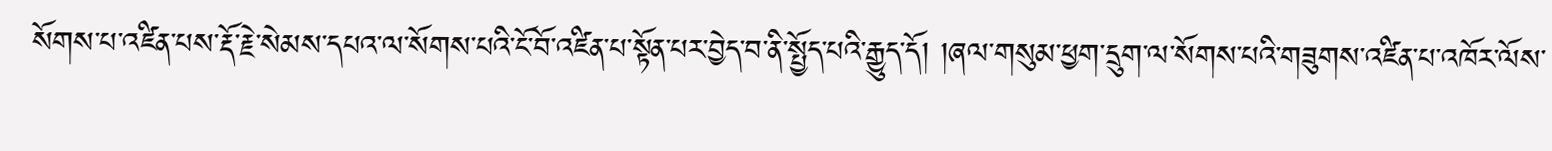སོགས་པ་འཛིན་པས་རྡོ་རྗེ་སེམས་དཔའ་ལ་སོགས་པའི་ངོ་བོ་འཛིན་པ་སྟོན་པར་བྱེད་བ་ནི་སྤྱོད་པའི་རྒྱུད་དོ། །ཞལ་གསུམ་ཕྱག་དྲུག་ལ་སོགས་པའི་གཟུགས་འཛིན་པ་འཁོར་ལོས་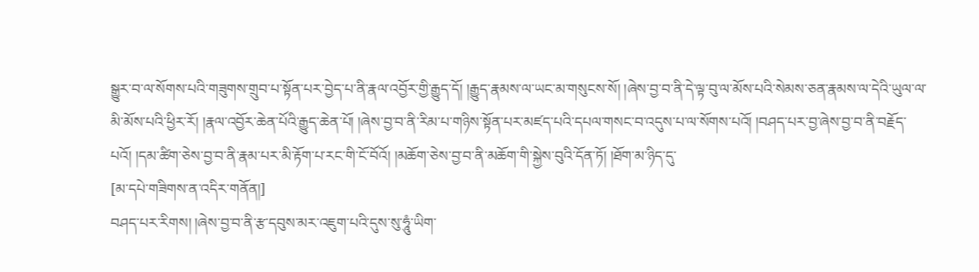སྒྱུར་བ་ལ་སོགས་པའི་གཟུགས་གྲུབ་པ་སྟོན་པར་བྱེད་པ་ནི་རྣལ་འབྱོར་གྱི་རྒྱུད་དོ། །རྒྱུད་རྣམས་ལ་ཡང་མ་གསུངས་སོ། །ཞེས་བྱ་བ་ནི་དེ་ལྟ་བུ་ལ་མོས་པའི་སེམས་ཅན་རྣམས་ལ་དེའི་ཡུལ་ལ་མི་མོས་པའི་ཕྱིར་རོ། །རྣལ་འབྱོར་ཆེན་པོའི་རྒྱུད་ཆེན་པོ། །ཞེས་བྱ་བ་ནི་རིམ་པ་གཉིས་སྟོན་པར་མཛད་པའི་དཔལ་གསང་བ་འདུས་པ་ལ་སོགས་པའོ། །བཤད་པར་བྱ་ཞེས་བྱ་བ་ནི་བརྗོད་པའོ། །དམ་ཚིག་ཅེས་བྱ་བ་ནི་རྣམ་པར་མི་རྟོག་པ་རང་གི་ངོ་བོའོ། །མཆོག་ཅེས་བྱ་བ་ནི་མཆོག་གི་སྐྱེས་བུའི་དོན་ཏོ། །ཐོག་མ་ཉིད་དུ་
[མ་དཔེ་གཟིགས་ན་འདིར་གནོན།]
བཤད་པར་རིགས། །ཞེས་བྱ་བ་ནི་རྩ་དབུས་མར་འཇུག་པའི་དུས་སུ་ཧཱུཾ་ཡིག་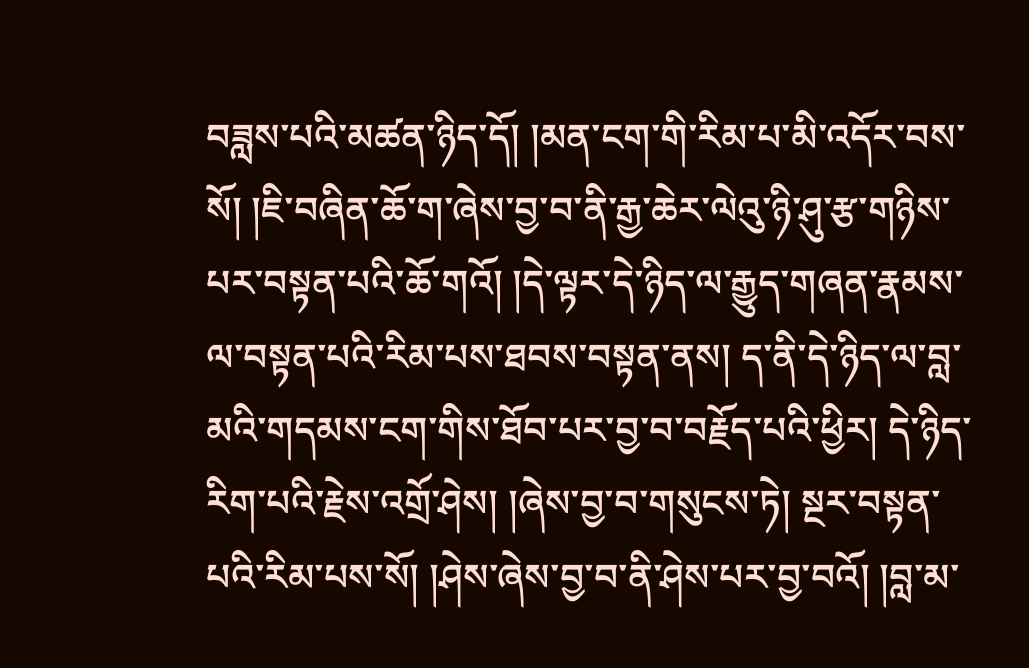བཟླས་པའི་མཚན་ཉིད་དོ། །མན་ངག་གི་རིམ་པ་མི་འདོར་བས་སོ། །ཇི་བཞིན་ཆོ་ག་ཞེས་བྱ་བ་ནི་རྒྱ་ཆེར་ལེའུ་ཉི་ཤུ་རྩ་གཉིས་པར་བསྟན་པའི་ཆོ་གའོ། །དེ་ལྟར་དེ་ཉིད་ལ་རྒྱུད་གཞན་རྣམས་ལ་བསྟན་པའི་རིམ་པས་ཐབས་བསྟན་ནས། ད་ནི་དེ་ཉིད་ལ་བླ་མའི་གདམས་ངག་གིས་ཐོབ་པར་བྱ་བ་བརྗོད་པའི་ཕྱིར། དེ་ཉིད་རིག་པའི་རྗེས་འགྲོ་ཤེས། །ཞེས་བྱ་བ་གསུངས་ཏེ། སྔར་བསྟན་པའི་རིམ་པས་སོ། །ཤེས་ཞེས་བྱ་བ་ནི་ཤེས་པར་བྱ་བའོ། །བླ་མ་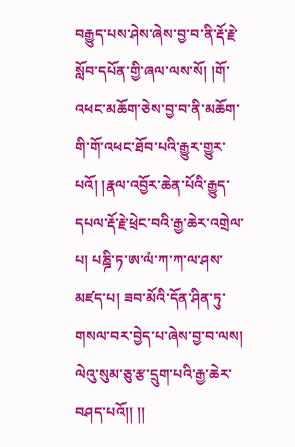བརྒྱུད་པས་ཤེས་ཞེས་བྱ་བ་ནི་རྡོ་རྗེ་སློབ་དཔོན་གྱི་ཞལ་ལས་སོ། །གོ་འཕང་མཆོག་ཅེས་བྱ་བ་ནི་མཆོག་གི་གོ་འཕང་ཐོབ་པའི་རྒྱུར་གྱུར་པའོ། །རྣལ་འབྱོར་ཆེན་པོའི་རྒྱུད་དཔལ་རྡོ་རྗེ་ཕྲེང་བའི་རྒྱ་ཆེར་འགྲེལ་པ། པཎྜི་ཏ་ཨ་ལཾ་ཀ་ཀ་ལ་ཤས་མཛད་པ། ཟབ་མོའི་དོན་ཤིན་ཏུ་གསལ་བར་བྱེད་པ་ཞེས་བྱ་བ་ལས། ལེའུ་སུམ་ཅུ་རྩ་དྲུག་པའི་རྒྱ་ཆེར་བཤད་པའོ།། །།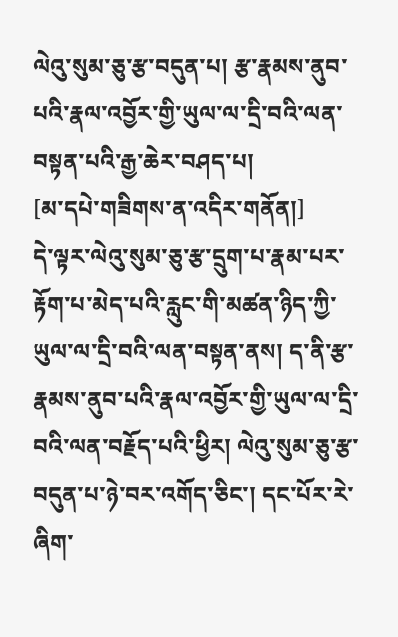ལེའུ་སུམ་ཅུ་རྩ་བདུན་པ། རྩ་རྣམས་ནུབ་པའི་རྣལ་འབྱོར་གྱི་ཡུལ་ལ་དྲི་བའི་ལན་བསྟན་པའི་རྒྱ་ཆེར་བཤད་པ།
[མ་དཔེ་གཟིགས་ན་འདིར་གནོན།]
དེ་ལྟར་ལེའུ་སུམ་ཅུ་རྩ་དྲུག་པ་རྣམ་པར་རྟོག་པ་མེད་པའི་རླུང་གི་མཚན་ཉིད་ཀྱི་ཡུལ་ལ་དྲི་བའི་ལན་བསྟན་ནས། ད་ནི་རྩ་རྣམས་ནུབ་པའི་རྣལ་འབྱོར་གྱི་ཡུལ་ལ་དྲི་བའི་ལན་བརྗོད་པའི་ཕྱིར། ལེའུ་སུམ་ཅུ་རྩ་བདུན་པ་ཉེ་བར་འགོད་ཅིང་། དང་པོར་རེ་ཞིག་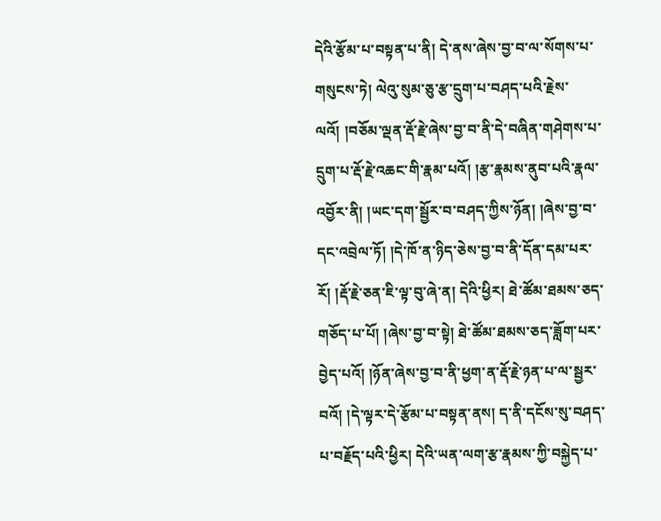དེའི་རྩོམ་པ་བསྟན་པ་ནི། དེ་ནས་ཞེས་བྱ་བ་ལ་སོགས་པ་གསུངས་ཏེ། ལེའུ་སུམ་ཅུ་རྩ་དྲུག་པ་བཤད་པའི་རྗེས་ལའོ། །བཅོམ་ལྡན་རྡོ་རྗེ་ཞེས་བྱ་བ་ནི་དེ་བཞིན་གཤེགས་པ་དྲུག་པ་རྡོ་རྗེ་འཆང་གི་རྣམ་པའོ། །རྩ་རྣམས་ནུབ་པའི་རྣལ་འབྱོར་ནི། །ཡང་དག་སྦྱོར་བ་བཤད་ཀྱིས་ཉོན། །ཞེས་བྱ་བ་དང་འབྲེལ་ཏོ། །དེ་ཁོ་ན་ཉིད་ཅེས་བྱ་བ་ནི་དོན་དམ་པར་རོ། །རྡོ་རྗེ་ཅན་ཇི་ལྟ་བུ་ཞེ་ན། དེའི་ཕྱིར། ཐེ་ཚོམ་ཐམས་ཅད་གཅོད་པ་པོ། །ཞེས་བྱ་བ་སྟེ། ཐེ་ཚོམ་ཐམས་ཅད་ཟློག་པར་བྱེད་པའོ། །ཉོན་ཞེས་བྱ་བ་ནི་ཕྱག་ན་རྡོ་རྗེ་ཉན་པ་ལ་སྦྱར་བའོ། །དེ་ལྟར་དེ་རྩོམ་པ་བསྟན་ནས། ད་ནི་དངོས་སུ་བཤད་པ་བརྗོད་པའི་ཕྱིར། དེའི་ཡན་ལག་རྩ་རྣམས་ཀྱི་བསྐྱེད་པ་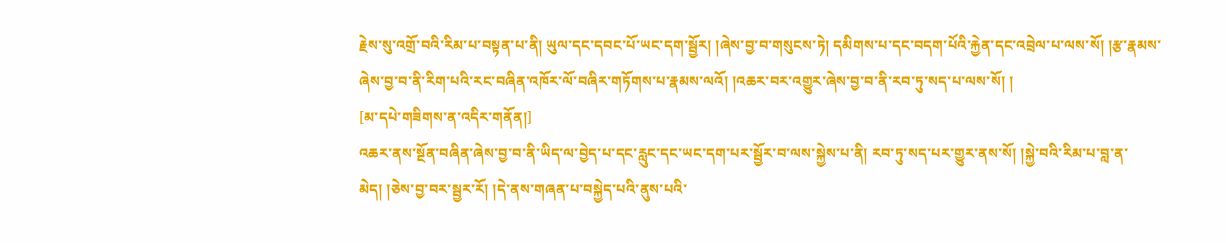རྗེས་སུ་འགྲོ་བའི་རིམ་པ་བསྟན་པ་ནི། ཡུལ་དང་དབང་པོ་ཡང་དག་སྦྱོར། །ཞེས་བྱ་བ་གསུངས་ཏེ། དམིགས་པ་དང་བདག་པོའི་རྐྱེན་དང་འབྲེལ་པ་ལས་སོ། །རྩ་རྣམས་ཞེས་བྱ་བ་ནི་རིག་པའི་རང་བཞིན་འཁོར་ལོ་བཞིར་གཏོགས་པ་རྣམས་ལའོ། །འཆར་བར་འགྱུར་ཞེས་བྱ་བ་ནི་རབ་ཏུ་སད་པ་ལས་སོ། །
[མ་དཔེ་གཟིགས་ན་འདིར་གནོན།]
འཆར་ནས་སྔོན་བཞིན་ཞེས་བྱ་བ་ནི་ཡིད་ལ་བྱེད་པ་དང་རླུང་དང་ཡང་དག་པར་སྦྱོར་བ་ལས་སྐྱེས་པ་ནི། རབ་ཏུ་སད་པར་གྱུར་ནས་སོ། །སྐྱེ་བའི་རིམ་པ་བླ་ན་མེད། །ཅེས་བྱ་བར་སྦྱར་རོ། །དེ་ནས་གཞན་པ་བསྐྱེད་པའི་ནུས་པའི་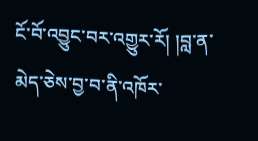ངོ་བོ་འབྱུང་བར་འགྱུར་རོ། །བླ་ན་མེད་ཅེས་བྱ་བ་ནི་འཁོར་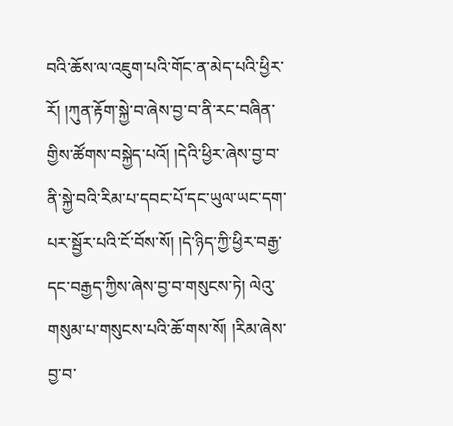བའི་ཆོས་ལ་འཇུག་པའི་གོང་ན་མེད་པའི་ཕྱིར་རོ། །ཀུན་རྟོག་སྐྱེ་བ་ཞེས་བྱ་བ་ནི་རང་བཞིན་གྱིས་ཚོགས་བསྐྱེད་པའོ། །དེའི་ཕྱིར་ཞེས་བྱ་བ་ནི་སྐྱེ་བའི་རིམ་པ་དབང་པོ་དང་ཡུལ་ཡང་དག་པར་སྦྱོར་པའི་ངོ་བོས་སོ། །དེ་ཉིད་ཀྱི་ཕྱིར་བརྒྱ་དང་བརྒྱད་ཀྱིས་ཞེས་བྱ་བ་གསུངས་ཏེ། ལེའུ་གསུམ་པ་གསུངས་པའི་ཆོ་གས་སོ། །རིམ་ཞེས་བྱ་བ་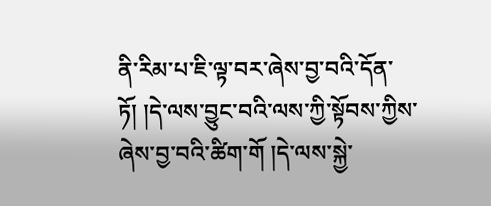ནི་རིམ་པ་ཇི་ལྟ་བར་ཞེས་བྱ་བའི་དོན་ཏོ། །དེ་ལས་བྱུང་བའི་ལས་ཀྱི་སྟོབས་ཀྱིས་ཞེས་བྱ་བའི་ཚིག་གོ །དེ་ལས་སྐྱེ་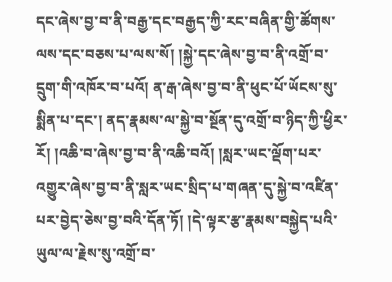དང་ཞེས་བྱ་བ་ནི་བརྒྱ་དང་བརྒྱད་ཀྱི་རང་བཞིན་གྱི་ཚོགས་ལས་དང་བཅས་པ་ལས་སོ། །སྐྱེ་དང་ཞེས་བྱ་བ་ནི་འགྲོ་བ་དྲུག་གི་འཁོར་བ་པའོ། ན་རྒ་ཞེས་བྱ་བ་ནི་ཕུང་པོ་ཡོངས་སུ་སྨིན་པ་དང་། ནད་རྣམས་ལ་སྐྱེ་བ་སྔོན་དུ་འགྲོ་བ་ཉིད་ཀྱི་ཕྱིར་རོ། །འཆི་བ་ཞེས་བྱ་བ་ནི་འཆི་བའོ། །སླར་ཡང་ལྡོག་པར་འགྱུར་ཞེས་བྱ་བ་ནི་སླར་ཡང་སྲིད་པ་གཞན་དུ་སྐྱེ་བ་འཛིན་པར་བྱེད་ཅེས་བྱ་བའི་དོན་ཏོ། །དེ་ལྟར་རྩ་རྣམས་བསྐྱེད་པའི་ཡུལ་ལ་རྗེས་སུ་འགྲོ་བ་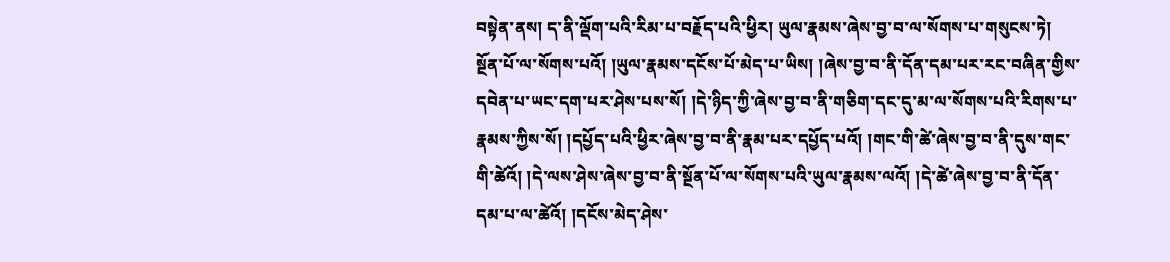བསྟེན་ནས། ད་ནི་ལྡོག་པའི་རིམ་པ་བརྗོད་པའི་ཕྱིར། ཡུལ་རྣམས་ཞེས་བྱ་བ་ལ་སོགས་པ་གསུངས་ཏེ། སྔོན་པོ་ལ་སོགས་པའོ། །ཡུལ་རྣམས་དངོས་པོ་མེད་པ་ཡིས། །ཞེས་བྱ་བ་ནི་དོན་དམ་པར་རང་བཞིན་གྱིས་དབེན་པ་ཡང་དག་པར་ཤེས་པས་སོ། །དེ་ཉིད་ཀྱི་ཞེས་བྱ་བ་ནི་གཅིག་དང་དུ་མ་ལ་སོགས་པའི་རིགས་པ་རྣམས་ཀྱིས་སོ། །དཔྱོད་པའི་ཕྱིར་ཞེས་བྱ་བ་ནི་རྣམ་པར་དཔྱོད་པའོ། །གང་གི་ཚེ་ཞེས་བྱ་བ་ནི་དུས་གང་གི་ཚེའོ། །དེ་ལས་ཤེས་ཞེས་བྱ་བ་ནི་སྔོན་པོ་ལ་སོགས་པའི་ཡུལ་རྣམས་ལའོ། །དེ་ཚེ་ཞེས་བྱ་བ་ནི་དོན་དམ་པ་ལ་ཚེའོ། །དངོས་མེད་ཤེས་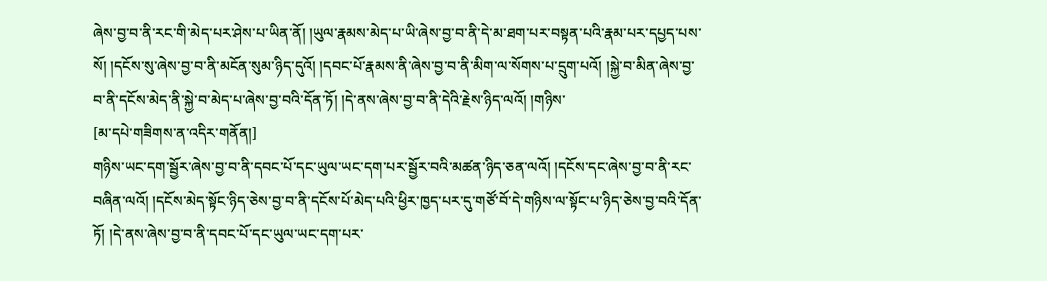ཞེས་བྱ་བ་ནི་རང་གི་མེད་པར་ཤེས་པ་ཡིན་ནོ། །ཡུལ་རྣམས་མེད་པ་ཡི་ཞེས་བྱ་བ་ནི་དེ་མ་ཐག་པར་བསྟན་པའི་རྣམ་པར་དཔྱད་པས་སོ། །དངོས་སུ་ཞེས་བྱ་བ་ནི་མངོན་སུམ་ཉིད་དུའོ། །དབང་པོ་རྣམས་ནི་ཞེས་བྱ་བ་ནི་མིག་ལ་སོགས་པ་དྲུག་པའོ། །སྐྱེ་བ་མིན་ཞེས་བྱ་བ་ནི་དངོས་མེད་ནི་སྐྱེ་བ་མེད་པ་ཞེས་བྱ་བའི་དོན་ཏོ། །དེ་ནས་ཞེས་བྱ་བ་ནི་དེའི་རྗེས་ཉིད་ལའོ། །གཉིས་
[མ་དཔེ་གཟིགས་ན་འདིར་གནོན།]
གཉིས་ཡང་དག་སྦྱོར་ཞེས་བྱ་བ་ནི་དབང་པོ་དང་ཡུལ་ཡང་དག་པར་སྦྱོར་བའི་མཚན་ཉིད་ཅན་ལའོ། །དངོས་དང་ཞེས་བྱ་བ་ནི་རང་བཞིན་ལའོ། །དངོས་མེད་སྟོང་ཉིད་ཅེས་བྱ་བ་ནི་དངོས་པོ་མེད་པའི་ཕྱིར་ཁྱད་པར་དུ་གཙོ་བོ་དེ་གཉིས་ལ་སྟོང་པ་ཉིད་ཅེས་བྱ་བའི་དོན་ཏོ། །དེ་ནས་ཞེས་བྱ་བ་ནི་དབང་པོ་དང་ཡུལ་ཡང་དག་པར་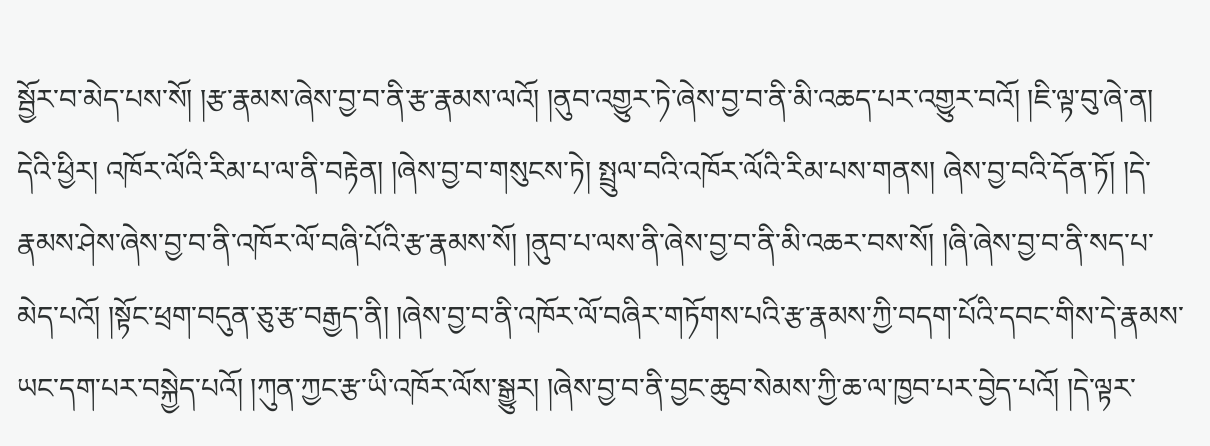སྦྱོར་བ་མེད་པས་སོ། །རྩ་རྣམས་ཞེས་བྱ་བ་ནི་རྩ་རྣམས་ལའོ། །ནུབ་འགྱུར་ཏེ་ཞེས་བྱ་བ་ནི་མི་འཆད་པར་འགྱུར་བའོ། །ཇི་ལྟ་བུ་ཞེ་ན། དེའི་ཕྱིར། འཁོར་ལོའི་རིམ་པ་ལ་ནི་བརྟེན། །ཞེས་བྱ་བ་གསུངས་ཏེ། སྤྲུལ་བའི་འཁོར་ལོའི་རིམ་པས་གནས། ཞེས་བྱ་བའི་དོན་ཏོ། །དེ་རྣམས་ཤེས་ཞེས་བྱ་བ་ནི་འཁོར་ལོ་བཞི་པོའི་རྩ་རྣམས་སོ། །ནུབ་པ་ལས་ནི་ཞེས་བྱ་བ་ནི་མི་འཆར་བས་སོ། །ཞི་ཞེས་བྱ་བ་ནི་སད་པ་མེད་པའོ། །སྟོང་ཕྲག་བདུན་ཅུ་རྩ་བརྒྱད་ནི། །ཞེས་བྱ་བ་ནི་འཁོར་ལོ་བཞིར་གཏོགས་པའི་རྩ་རྣམས་ཀྱི་བདག་པོའི་དབང་གིས་དེ་རྣམས་ཡང་དག་པར་བསྐྱེད་པའོ། །ཀུན་ཀྱང་རྩ་ཡི་འཁོར་ལོས་སྒྱུར། །ཞེས་བྱ་བ་ནི་བྱང་ཆུབ་སེམས་ཀྱི་ཆ་ལ་ཁྱབ་པར་བྱེད་པའོ། །དེ་ལྟར་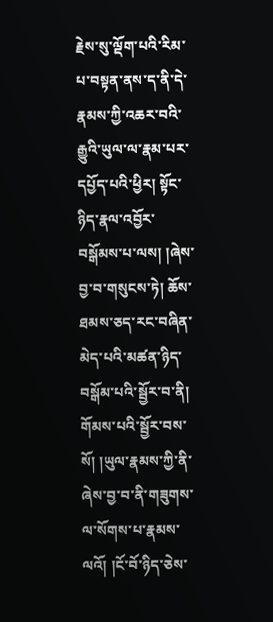རྗེས་སུ་ལྡོག་པའི་རིམ་པ་བསྟན་ནས་ད་ནི་དེ་རྣམས་ཀྱི་འཆར་བའི་རྒྱུའི་ཡུལ་ལ་རྣམ་པར་དཔྱོད་པའི་ཕྱིར། སྟོང་ཉིད་རྣལ་འབྱོར་བསྒོམས་པ་ལས། །ཞེས་བྱ་བ་གསུངས་ཏེ། ཆོས་ཐམས་ཅད་རང་བཞིན་མེད་པའི་མཚན་ཉིད་བསྒོམ་པའི་སྦྱོར་བ་ནི། གོམས་པའི་སྦྱོར་བས་སོ། །ཡུལ་རྣམས་ཀྱི་ནི་ཞེས་བྱ་བ་ནི་གཟུགས་ལ་སོགས་པ་རྣམས་ལའོ། །ངོ་བོ་ཉིད་ཅེས་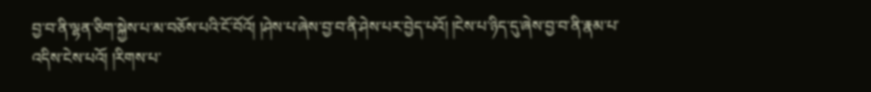བྱ་བ་ནི་ལྷན་ཅིག་སྐྱེས་པ་མ་བཅོས་པའི་ངོ་བོའོ། །ཤེས་པ་ཞེས་བྱ་བ་ནི་ཤེས་པར་བྱེད་པའོ། །ངེས་པ་ཉིད་དུ་ཞེས་བྱ་བ་ནི་རྣམ་པ་འདིས་ངེས་པའོ། །རིགས་པ་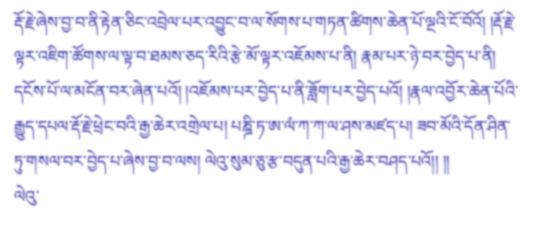རྡོ་རྗེ་ཞེས་བྱ་བ་ནི་རྟེན་ཅིང་འབྲེལ་པར་འབྱུང་བ་ལ་སོགས་པ་གཏན་ཚིགས་ཆེན་པོ་ལྔའི་ངོ་བོའོ། །རྡོ་རྗེ་ལྟར་འཇིག་ཚོགས་ལ་ལྟ་བ་ཐམས་ཅད་རིའི་རྩེ་མོ་ལྟར་འཇོམས་པ་ནི། རྣམ་པར་ཉེ་བར་བྱེད་པ་ནི། དངོས་པོ་ལ་མངོན་བར་ཞེན་པའོ། །འཇོམས་པར་བྱེད་པ་ནི་ཟློག་པར་བྱེད་པའོ། །རྣལ་འབྱོར་ཆེན་པོའི་རྒྱུད་དཔལ་རྡོ་རྗེ་ཕྲེང་བའི་རྒྱ་ཆེར་འགྲེལ་པ། པཎྜི་ཏ་ཨ་ལཾ་ཀ་ཀ་ལ་ཤས་མཛད་པ། ཟབ་མོའི་དོན་ཤིན་ཏུ་གསལ་བར་བྱེད་པ་ཞེས་བྱ་བ་ལས། ལེའུ་སུམ་ཅུ་རྩ་བདུན་པའི་རྒྱ་ཆེར་བཤད་པའོ།། །།
ལེའུ་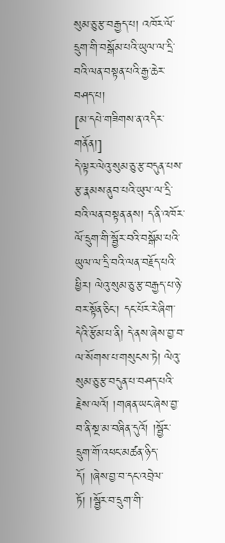སུམ་ཅུ་རྩ་བརྒྱད་པ། འཁོར་ལོ་དྲུག་གི་བསྒོམ་པའི་ཡུལ་ལ་དྲི་བའི་ལན་བསྟན་པའི་རྒྱ་ཆེར་བཤད་པ།
[མ་དཔེ་གཟིགས་ན་འདིར་གནོན།]
དེ་ལྟར་ལེའུ་སུམ་ཅུ་རྩ་བདུན་པས་རྩ་རྣམས་ནུབ་པའི་ཡུལ་ལ་དྲི་བའི་ལན་བསྟན་ནས། ད་ནི་འཁོར་ལོ་དྲུག་གི་སྦྱོར་བའི་བསྒོམ་པའི་ཡུལ་ལ་དྲི་བའི་ལན་བརྗོད་པའི་ཕྱིར། ལེའུ་སུམ་ཅུ་རྩ་བརྒྱད་པ་ཉེ་བར་སྟོན་ཅིང་། དང་པོར་རེ་ཞིག་དེའི་རྩོམ་པ་ནི། དེ་ནས་ཞེས་བྱ་བ་ལ་སོགས་པ་གསུངས་ཏེ། ལེའུ་སུམ་ཅུ་རྩ་བདུན་པ་བཤད་པའི་རྗེས་ལའོ། །གཞན་ཡང་ཞེས་བྱ་བ་ནི་སྔ་མ་བཞིན་དུའོ། །སྦྱོར་དྲུག་གོ་འཕང་མཚན་ཉིད་དོ། །ཞེས་བྱ་བ་དང་འབྲེལ་ཏོ། །སྦྱོར་བ་དྲུག་གི་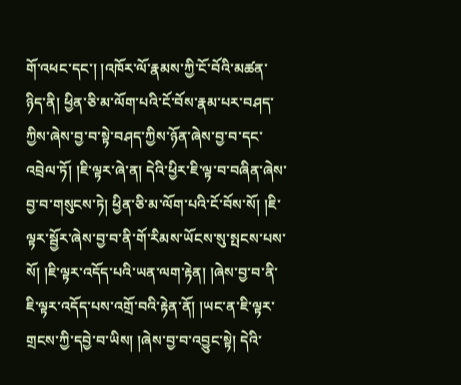གོ་འཕང་དང་། །འཁོར་ལོ་རྣམས་ཀྱི་ངོ་བོའི་མཚན་ཉིད་ནི། ཕྱིན་ཅི་མ་ལོག་པའི་ངོ་བོས་རྣམ་པར་བཤད་ཀྱིས་ཞེས་བྱ་བ་སྟེ་བཤད་ཀྱིས་ཉོན་ཞེས་བྱ་བ་དང་འབྲེལ་ཏོ། །ཇི་ལྟར་ཞེ་ན། དེའི་ཕྱིར་ཇི་ལྟ་བ་བཞིན་ཞེས་བྱ་བ་གསུངས་ཏེ། ཕྱིན་ཅི་མ་ལོག་པའི་ངོ་བོས་སོ། །ཇི་ལྟར་སྦྱོར་ཞེས་བྱ་བ་ནི་གོ་རིམས་ཡོངས་སུ་སྤངས་པས་སོ། །ཇི་ལྟར་འདོད་པའི་ཡན་ལག་རྟེན། །ཞེས་བྱ་བ་ནི་ཇི་ལྟར་འདོད་པས་འགྲོ་བའི་རྟེན་ནོ། །ཡང་ན་ཇི་ལྟར་གྲངས་ཀྱི་དབྱེ་བ་ཡིས། །ཞེས་བྱ་བ་འབྱུང་སྟེ། དེའི་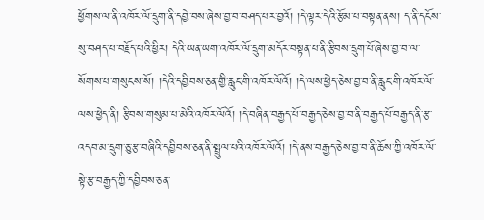ཕྱོགས་ལ་ནི་འཁོར་ལོ་དྲུག་ནི་དབྱེ་བས་ཞེས་བྱ་བ་བཤད་པར་བྱའོ། །དེ་ལྟར་དེའི་རྩོམ་པ་བསྟན་ནས། ད་ནི་དངོས་སུ་བཤད་པ་བརྗོད་པའི་ཕྱིར། དེའི་ཡན་ཡག་འཁོར་ལོ་དྲུག་མདོར་བསྟན་པ་ནི་རྩིབས་དྲུག་པོ་ཞེས་བྱ་བ་ལ་སོགས་པ་གསུངས་སོ། །དེའི་དབྱིབས་ཅན་གྱི་རླུང་གི་འཁོར་ལོའོ། །དེ་ལས་ཕྱེད་ཅེས་བྱ་བ་ནི་རླུང་གི་འཁོར་ལོ་ལས་ཕྱེད་ནི། རྩིབས་གསུམ་པ་མེའི་འཁོར་ལོའོ། །དེ་བཞིན་བརྒྱད་པོ་བརྒྱད་ཅེས་བྱ་བ་ནི་བརྒྱད་པོ་བརྒྱད་ནི་རྩ་འདབ་མ་དྲུག་ཅུ་རྩ་བཞིའི་དབྱིབས་ཅན་ནི་སྤྲུལ་པའི་འཁོར་ལོའོ། །དེ་ནས་བརྒྱད་ཅེས་བྱ་བ་ནི་ཆོས་ཀྱི་འཁོར་ལོ་སྟེ་རྩ་བརྒྱད་ཀྱི་དབྱིབས་ཅན་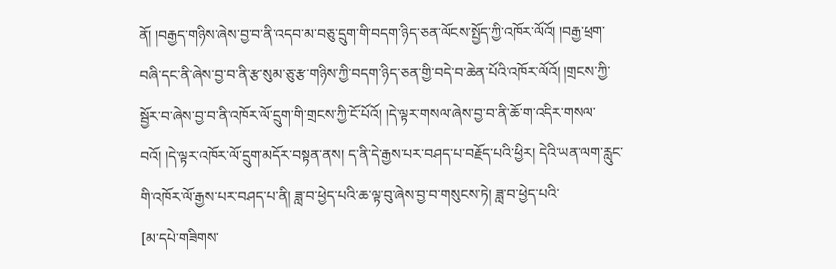ནོ། །བརྒྱད་གཉིས་ཞེས་བྱ་བ་ནི་འདབ་མ་བཅུ་དྲུག་གི་བདག་ཉིད་ཅན་ལོངས་སྤྱོད་ཀྱི་འཁོར་ལོའོ། །བརྒྱ་ཕྲག་བཞི་དང་ནི་ཞེས་བྱ་བ་ནི་རྩ་སུམ་ཅུ་རྩ་གཉིས་ཀྱི་བདག་ཉིད་ཅན་གྱི་བདེ་བ་ཆེན་པོའི་འཁོར་ལོའོ། །གྲངས་ཀྱི་སྦྱོར་བ་ཞེས་བྱ་བ་ནི་འཁོར་ལོ་དྲུག་གི་གྲངས་ཀྱི་ངོ་པོའོ། །དེ་ལྟར་གསལ་ཞེས་བྱ་བ་ནི་ཆོ་ག་འདིར་གསལ་བའོ། །དེ་ལྟར་འཁོར་ལོ་དྲུག་མདོར་བསྟན་ནས། ད་ནི་དེ་རྒྱས་པར་བཤད་པ་བརྗོད་པའི་ཕྱིར། དེའི་ཡན་ལག་རླུང་གི་འཁོར་ལོ་རྒྱས་པར་བཤད་པ་ནི། ཟླ་བ་ཕྱེད་པའི་ཆ་ལྟ་བུ་ཞེས་བྱ་བ་གསུངས་ཏེ། ཟླ་བ་ཕྱེད་པའི་
[མ་དཔེ་གཟིགས་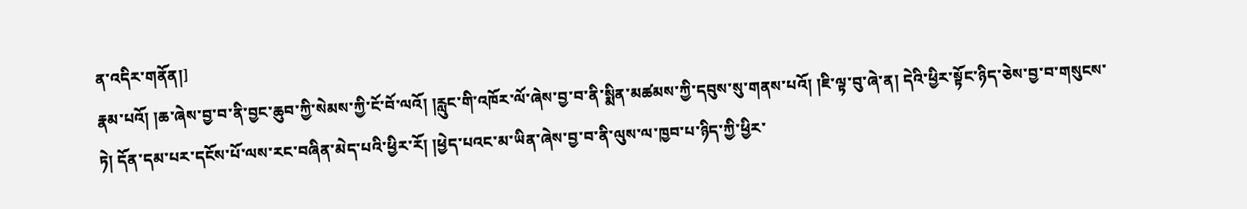ན་འདིར་གནོན།]
རྣམ་པའོ། །ཆ་ཞེས་བྱ་བ་ནི་བྱང་ཆུབ་ཀྱི་སེམས་ཀྱི་ངོ་བོ་ལའོ། །རླུང་གི་འཁོར་ལོ་ཞེས་བྱ་བ་ནི་སྨིན་མཚམས་ཀྱི་དབུས་སུ་གནས་པའོ། །ཇི་ལྟ་བུ་ཞེ་ན། དེའི་ཕྱིར་སྟོང་ཉིད་ཅེས་བྱ་བ་གསུངས་ཏེ། དོན་དམ་པར་དངོས་པོ་ལས་རང་བཞིན་མེད་པའི་ཕྱིར་རོ། །ཕྱེད་པའང་མ་ཡིན་ཞེས་བྱ་བ་ནི་ལུས་ལ་ཁྱབ་པ་ཉིད་ཀྱི་ཕྱིར་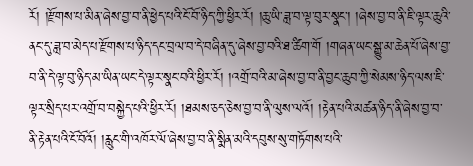རོ། །རྫོགས་པ་མིན་ཞེས་བྱ་བ་ནི་ཕྱེད་པའི་ངོ་བོ་ཉིད་ཀྱི་ཕྱིར་རོ། །ཆུ་ཡི་ཟླ་བ་ལྟ་བུར་སྣང་། །ཞེས་བྱ་བ་ནི་ཇི་ལྟར་ཆུའི་ནང་དུ་ཟླ་བ་མེད་པ་རྫོགས་པ་ཉིད་དང་བྲལ་བ་དེ་བཞིན་དུ་ཞེས་བྱ་བའི་ཐ་ཚིག་གོ །གཞན་ཡང་སྒྱུ་མ་ཆེན་པོ་ཞེས་བྱ་བ་ནི་དེ་ལྟ་བུ་ཉིད་མ་ཡིན་ཡང་དེ་ལྟར་སྣང་བའི་ཕྱིར་རོ། །འགྲོ་བའི་མ་ཞེས་བྱ་བ་ནི་བྱང་ཆུབ་ཀྱི་སེམས་ཉིད་ལས་ཇི་ལྟར་སྲིད་པར་འགྲོ་བ་བསྐྱེད་པའི་ཕྱིར་རོ། །ཐམས་ཅད་ཅེས་བྱ་བ་ནི་ལུས་ལའོ། །རྟེན་པའི་མཚན་ཉིད་ནི་ཞེས་བྱ་བ་ནི་རྟེན་པའི་ངོ་བོའོ། །རླུང་གི་འཁོར་ལོ་ཞེས་བྱ་བ་ནི་སྨིན་མའི་དབུས་སུ་གཏོགས་པའི་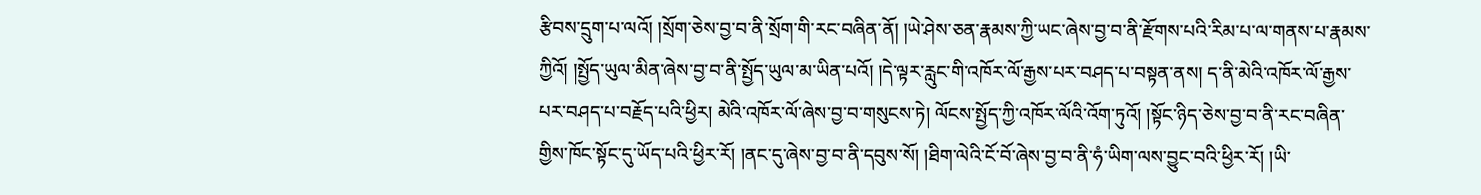རྩིབས་དྲུག་པ་ལའོ། །སྲོག་ཅེས་བྱ་བ་ནི་སྲོག་གི་རང་བཞིན་ནོ། །ཡེ་ཤེས་ཅན་རྣམས་ཀྱི་ཡང་ཞེས་བྱ་བ་ནི་རྫོགས་པའི་རིམ་པ་ལ་གནས་པ་རྣམས་ཀྱིའོ། །སྤྱོད་ཡུལ་མིན་ཞེས་བྱ་བ་ནི་སྤྱོད་ཡུལ་མ་ཡིན་པའོ། །དེ་ལྟར་རླུང་གི་འཁོར་ལོ་རྒྱས་པར་བཤད་པ་བསྟན་ནས། ད་ནི་མེའི་འཁོར་ལོ་རྒྱས་པར་བཤད་པ་བརྗོད་པའི་ཕྱིར། མེའི་འཁོར་ལོ་ཞེས་བྱ་བ་གསུངས་ཏེ། ལོངས་སྤྱོད་ཀྱི་འཁོར་ལོའི་འོག་ཏུའོ། །སྟོང་ཉིད་ཅེས་བྱ་བ་ནི་རང་བཞིན་གྱིས་ཁོང་སྟོང་དུ་ཡོད་པའི་ཕྱིར་རོ། །ནང་དུ་ཞེས་བྱ་བ་ནི་དབུས་སོ། །ཐིག་ལེའི་ངོ་བོ་ཞེས་བྱ་བ་ནི་ཧཾ་ཡིག་ལས་བྱུང་བའི་ཕྱིར་རོ། །ཡི་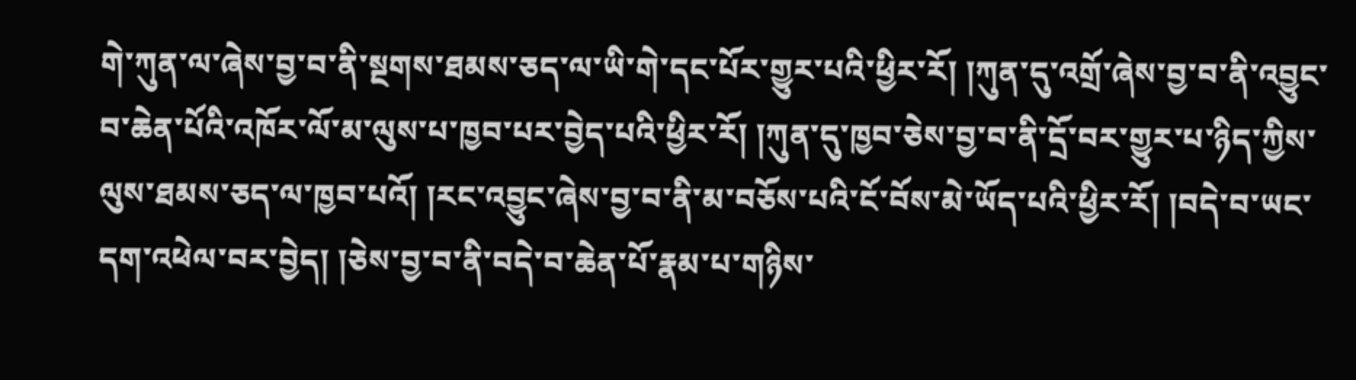གེ་ཀུན་ལ་ཞེས་བྱ་བ་ནི་སྔགས་ཐམས་ཅད་ལ་ཡི་གེ་དང་པོར་གྱུར་པའི་ཕྱིར་རོ། །ཀུན་དུ་འགྲོ་ཞེས་བྱ་བ་ནི་འབྱུང་བ་ཆེན་པོའི་འཁོར་ལོ་མ་ལུས་པ་ཁྱབ་པར་བྱེད་པའི་ཕྱིར་རོ། །ཀུན་དུ་ཁྱབ་ཅེས་བྱ་བ་ནི་དྲོ་བར་གྱུར་པ་ཉིད་ཀྱིས་ལུས་ཐམས་ཅད་ལ་ཁྱབ་པའོ། །རང་འབྱུང་ཞེས་བྱ་བ་ནི་མ་བཅོས་པའི་ངོ་བོས་མེ་ཡོད་པའི་ཕྱིར་རོ། །བདེ་བ་ཡང་དག་འཕེལ་བར་བྱེད། །ཅེས་བྱ་བ་ནི་བདེ་བ་ཆེན་པོ་རྣམ་པ་གཉིས་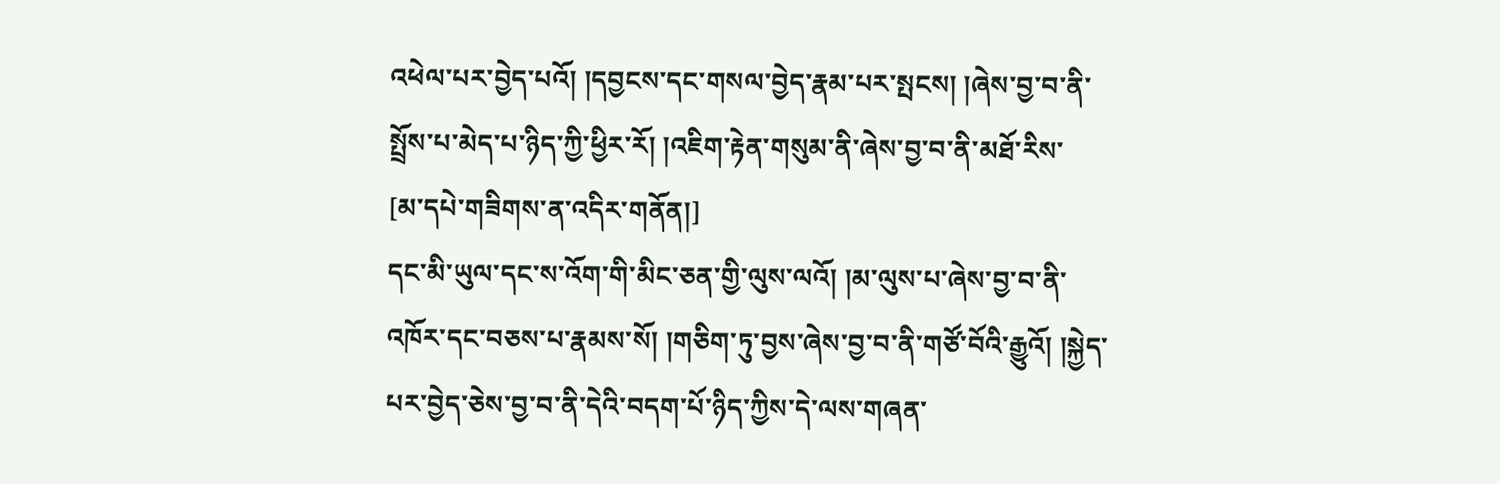འཕེལ་པར་བྱེད་པའོ། །དབྱངས་དང་གསལ་བྱེད་རྣམ་པར་སྤངས། །ཞེས་བྱ་བ་ནི་སྤྲོས་པ་མེད་པ་ཉིད་ཀྱི་ཕྱིར་རོ། །འཇིག་རྟེན་གསུམ་ནི་ཞེས་བྱ་བ་ནི་མཐོ་རིས་
[མ་དཔེ་གཟིགས་ན་འདིར་གནོན།]
དང་མི་ཡུལ་དང་ས་འོག་གི་མིང་ཅན་གྱི་ལུས་ལའོ། །མ་ལུས་པ་ཞེས་བྱ་བ་ནི་འཁོར་དང་བཅས་པ་རྣམས་སོ། །གཅིག་ཏུ་བྱས་ཞེས་བྱ་བ་ནི་གཙོ་བོའི་རྒྱུའོ། །སྐྱེད་པར་བྱེད་ཅེས་བྱ་བ་ནི་དེའི་བདག་པོ་ཉིད་ཀྱིས་དེ་ལས་གཞན་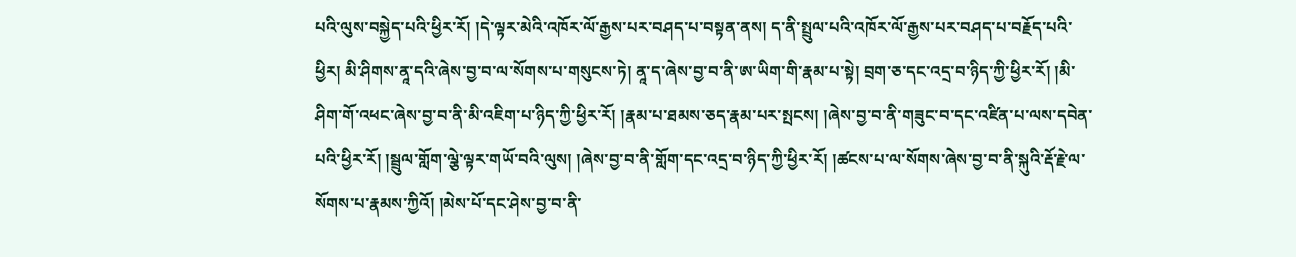པའི་ལུས་བསྐྱེད་པའི་ཕྱིར་རོ། །དེ་ལྟར་མེའི་འཁོར་ལོ་རྒྱས་པར་བཤད་པ་བསྟན་ནས། ད་ནི་སྤྲུལ་པའི་འཁོར་ལོ་རྒྱས་པར་བཤད་པ་བརྗོད་པའི་ཕྱིར། མི་ཤིགས་ནཱ་དའི་ཞེས་བྱ་བ་ལ་སོགས་པ་གསུངས་ཏེ། ནཱ་ད་ཞེས་བྱ་བ་ནི་ཨ་ཡིག་གི་རྣམ་པ་སྟེ། བྲག་ཅ་དང་འདྲ་བ་ཉིད་ཀྱི་ཕྱིར་རོ། །མི་ཤིག་གོ་འཕང་ཞེས་བྱ་བ་ནི་མི་འཇིག་པ་ཉིད་ཀྱི་ཕྱིར་རོ། །རྣམ་པ་ཐམས་ཅད་རྣམ་པར་སྤངས། །ཞེས་བྱ་བ་ནི་གཟུང་བ་དང་འཛིན་པ་ལས་དབེན་པའི་ཕྱིར་རོ། །སྦྲུལ་གློག་ལྕེ་ལྟར་གཡོ་བའི་ལུས། །ཞེས་བྱ་བ་ནི་གློག་དང་འདྲ་བ་ཉིད་ཀྱི་ཕྱིར་རོ། །ཚངས་པ་ལ་སོགས་ཞེས་བྱ་བ་ནི་སྐུའི་རྡོ་རྗེ་ལ་སོགས་པ་རྣམས་ཀྱིའོ། །མེས་པོ་དང་ཤེས་བྱ་བ་ནི་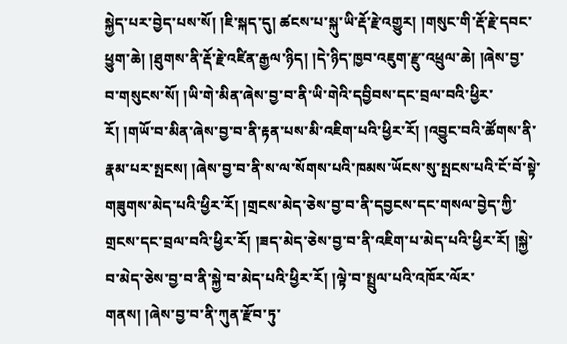སྐྱེད་པར་བྱེད་པས་སོ། །ཇི་སྐད་དུ། ཚངས་པ་སྐུ་ཡི་རྡོ་རྗེ་འགྱུར། །གསུང་གི་རྡོ་རྗེ་དབང་ཕྱུག་ཆེ། །ཐུགས་ནི་རྡོ་རྗེ་འཛིན་རྒྱལ་ཉིད། །དེ་ཉིད་ཁྱབ་འཇུག་རྫུ་འཕྲུལ་ཆེ། །ཞེས་བྱ་བ་གསུངས་སོ། །ཡི་གེ་མིན་ཞེས་བྱ་བ་ནི་ཡི་གེའི་དབྱིབས་དང་བྲལ་བའི་ཕྱིར་རོ། །གཡོ་བ་མིན་ཞེས་བྱ་བ་ནི་རྟན་པས་མི་འཇིག་པའི་ཕྱིར་རོ། །འབྱུང་བའི་ཚོགས་ནི་རྣམ་པར་སྤངས། །ཞེས་བྱ་བ་ནི་ས་ལ་སོགས་པའི་ཁམས་ཡོངས་སུ་སྤངས་པའི་ངོ་བོ་སྟེ་གཟུགས་མེད་པའི་ཕྱིར་རོ། །གྲངས་མེད་ཅེས་བྱ་བ་ནི་དབྱངས་དང་གསལ་བྱེད་ཀྱི་གྲངས་དང་བྲལ་བའི་ཕྱིར་རོ། །ཟད་མེད་ཅེས་བྱ་བ་ནི་འཇིག་པ་མེད་པའི་ཕྱིར་རོ། །སྐྱེ་བ་མེད་ཅེས་བྱ་བ་ནི་སྐྱེ་བ་མེད་པའི་ཕྱིར་རོ། །ལྟེ་བ་སྤྲུལ་པའི་འཁོར་ལོར་གནས། །ཞེས་བྱ་བ་ནི་ཀུན་རྫོབ་ཏུ་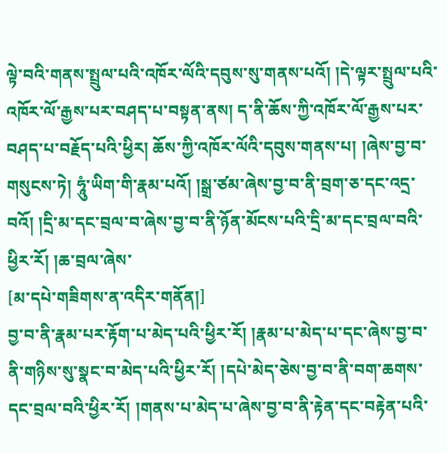ལྟེ་བའི་གནས་སྤྲུལ་པའི་འཁོར་ལོའི་དབུས་སུ་གནས་པའོ། །དེ་ལྟར་སྤྲུལ་པའི་འཁོར་ལོ་རྒྱས་པར་བཤད་པ་བསྟན་ནས། ད་ནི་ཆོས་ཀྱི་འཁོར་ལོ་རྒྱས་པར་བཤད་པ་བརྗོད་པའི་ཕྱིར། ཆོས་ཀྱི་འཁོར་ལོའི་དབུས་གནས་པ། །ཞེས་བྱ་བ་གསུངས་ཏེ། ཧཱུཾ་ཡིག་གི་རྣམ་པའོ། །སྒྲ་ཙམ་ཞེས་བྱ་བ་ནི་བྲག་ཅ་དང་འདྲ་བའོ། །དྲི་མ་དང་བྲལ་བ་ཞེས་བྱ་བ་ནི་ཉོན་མོངས་པའི་དྲི་མ་དང་བྲལ་བའི་ཕྱིར་རོ། །ཆ་བྲལ་ཞེས་
[མ་དཔེ་གཟིགས་ན་འདིར་གནོན།]
བྱ་བ་ནི་རྣམ་པར་རྟོག་པ་མེད་པའི་ཕྱིར་རོ། །རྣམ་པ་མེད་པ་དང་ཞེས་བྱ་བ་ནི་གཉིས་སུ་སྣང་བ་མེད་པའི་ཕྱིར་རོ། །དཔེ་མེད་ཅེས་བྱ་བ་ནི་བག་ཆགས་དང་བྲལ་བའི་ཕྱིར་རོ། །གནས་པ་མེད་པ་ཞེས་བྱ་བ་ནི་རྟེན་དང་བརྟེན་པའི་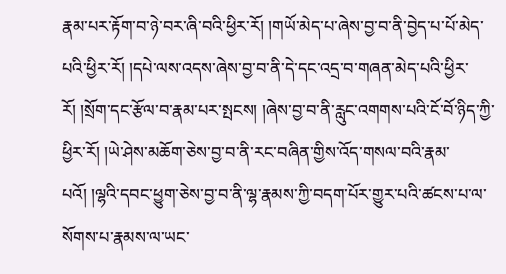རྣམ་པར་རྟོག་བ་ཉེ་བར་ཞི་བའི་ཕྱིར་རོ། །གཡོ་མེད་པ་ཞེས་བྱ་བ་ནི་བྱེད་པ་པོ་མེད་པའི་ཕྱིར་རོ། །དཔེ་ལས་འདས་ཞེས་བྱ་བ་ནི་དེ་དང་འདྲ་བ་གཞན་མེད་པའི་ཕྱིར་རོ། །སྲོག་དང་རྩོལ་བ་རྣམ་པར་སྤངས། །ཞེས་བྱ་བ་ནི་རླུང་འགགས་པའི་ངོ་བོ་ཉིད་ཀྱི་ཕྱིར་རོ། །ཡེ་ཤེས་མཆོག་ཅེས་བྱ་བ་ནི་རང་བཞིན་གྱིས་འོད་གསལ་བའི་རྣམ་པའོ། །ལྷའི་དབང་ཕྱུག་ཅེས་བྱ་བ་ནི་ལྷ་རྣམས་ཀྱི་བདག་པོར་གྱུར་པའི་ཚངས་པ་ལ་སོགས་པ་རྣམས་ལ་ཡང་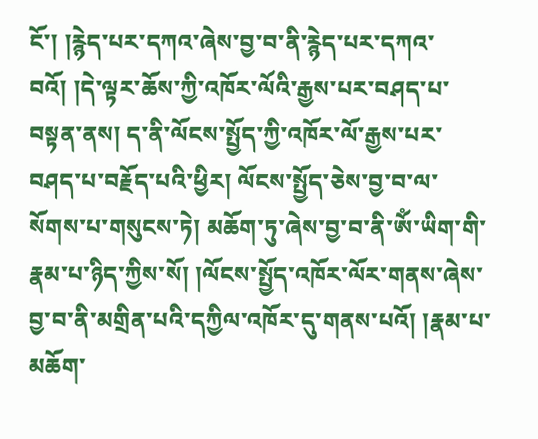ངོ་། །རྙེད་པར་དཀའ་ཞེས་བྱ་བ་ནི་རྙེད་པར་དཀའ་བའོ། །དེ་ལྟར་ཆོས་ཀྱི་འཁོར་ལོའི་རྒྱས་པར་བཤད་པ་བསྟན་ནས། ད་ནི་ལོངས་སྤྱོད་ཀྱི་འཁོར་ལོ་རྒྱས་པར་བཤད་པ་བརྗོད་པའི་ཕྱིར། ལོངས་སྤྱོད་ཅེས་བྱ་བ་ལ་སོགས་པ་གསུངས་ཏེ། མཆོག་ཏུ་ཞེས་བྱ་བ་ནི་ཨོཾ་ཡིག་གི་རྣམ་པ་ཉིད་ཀྱིས་སོ། །ལོངས་སྤྱོད་འཁོར་ལོར་གནས་ཞེས་བྱ་བ་ནི་མགྲིན་པའི་དཀྱིལ་འཁོར་དུ་གནས་པའོ། །རྣམ་པ་མཆོག་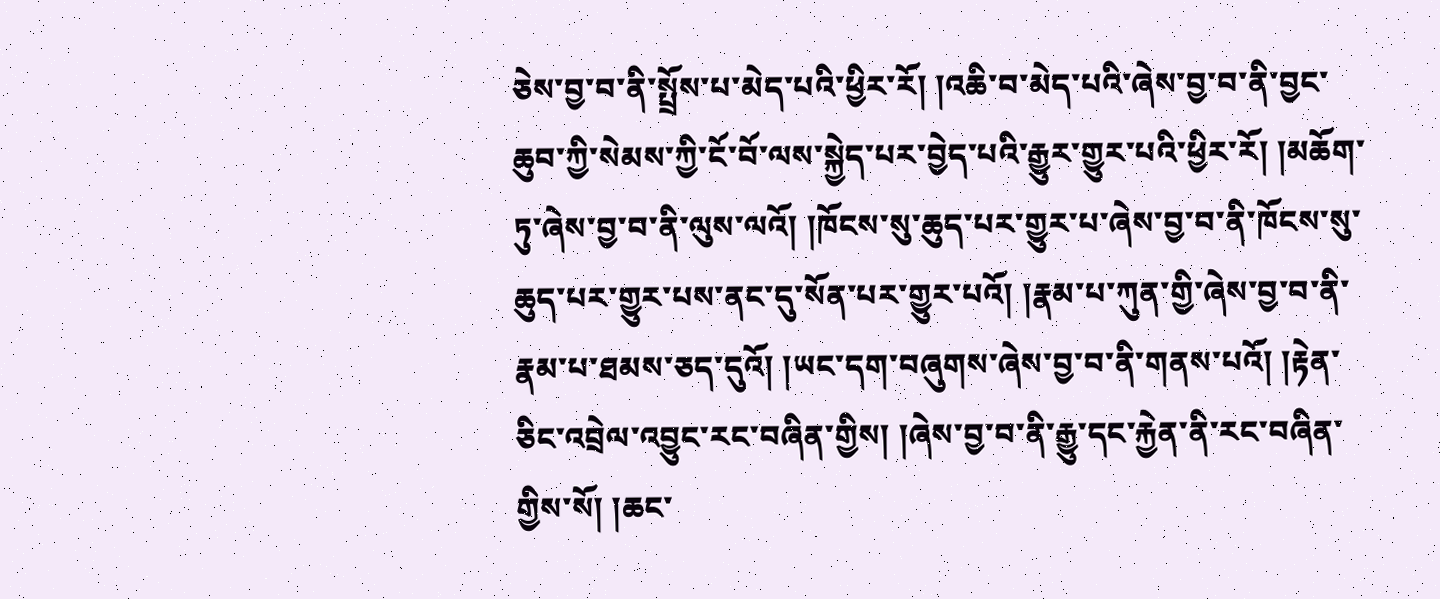ཅེས་བྱ་བ་ནི་སྤྲོས་པ་མེད་པའི་ཕྱིར་རོ། །འཆི་བ་མེད་པའི་ཞེས་བྱ་བ་ནི་བྱང་ཆུབ་ཀྱི་སེམས་ཀྱི་ངོ་བོ་ལས་སྐྱེད་པར་བྱེད་པའི་རྒྱུར་གྱུར་པའི་ཕྱིར་རོ། །མཆོག་ཏུ་ཞེས་བྱ་བ་ནི་ལུས་ལའོ། །ཁོངས་སུ་ཆུད་པར་གྱུར་པ་ཞེས་བྱ་བ་ནི་ཁོངས་སུ་ཆུད་པར་གྱུར་པས་ནང་དུ་སོན་པར་གྱུར་པའོ། །རྣམ་པ་ཀུན་གྱི་ཞེས་བྱ་བ་ནི་རྣམ་པ་ཐམས་ཅད་དུའོ། །ཡང་དག་བཞུགས་ཞེས་བྱ་བ་ནི་གནས་པའོ། །རྟེན་ཅིང་འབྲེལ་འབྱུང་རང་བཞིན་གྱིས། །ཞེས་བྱ་བ་ནི་རྒྱུ་དང་རྐྱེན་ནི་རང་བཞིན་གྱིས་སོ། །ཆང་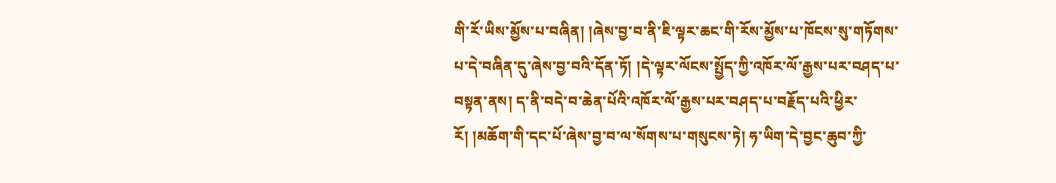གི་རོ་ཡིས་མྱོས་པ་བཞིན། །ཞེས་བྱ་བ་ནི་ཇི་ལྟར་ཆང་གི་རོས་མྱོས་པ་ཁོངས་སུ་གཏོགས་པ་དེ་བཞིན་དུ་ཞེས་བྱ་བའི་དོན་ཏོ། །དེ་ལྟར་ལོངས་སྤྱོད་ཀྱི་འཁོར་ལོ་རྒྱས་པར་བཤད་པ་བསྟན་ནས། ད་ནི་བདེ་བ་ཆེན་པོའི་འཁོར་ལོ་རྒྱས་པར་བཤད་པ་བརྗོད་པའི་ཕྱིར་རོ། །མཆོག་གི་དང་པོ་ཞེས་བྱ་བ་ལ་སོགས་པ་གསུངས་ཏེ། ཧ་ཡིག་དེ་བྱང་ཆུབ་ཀྱི་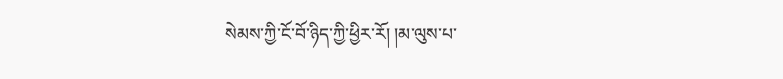སེམས་ཀྱི་ངོ་བོ་ཉིད་ཀྱི་ཕྱིར་རོ། །མ་ལུས་པ་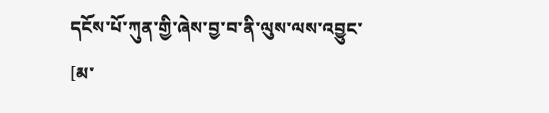དངོས་པོ་ཀུན་གྱི་ཞེས་བྱ་བ་ནི་ལུས་ལས་འབྱུང་
[མ་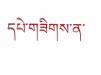དཔེ་གཟིགས་ན་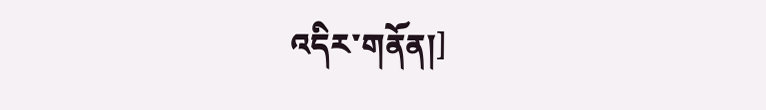འདིར་གནོན།]